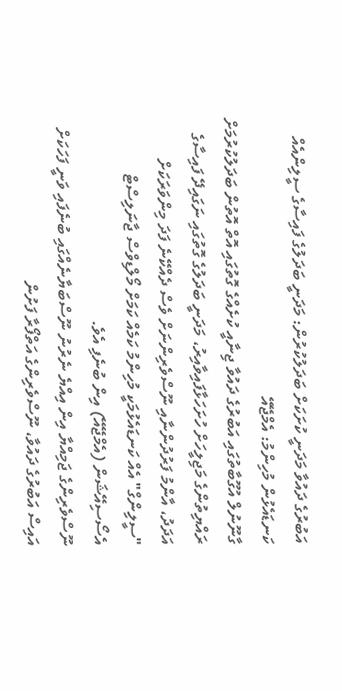އަބުރުގެ ދައުވާ މަދަނީ ކުށަކަށް ބަދަލުކުރުން: މަދަނީ ބަދަލުގެ ފައިސާގެ ސީލިންއެއް ކަނޑައެޅުން މުހިންމު: އެމްޖޭއޭ
ގާނޫނުލް އުގޫބާތުގައި އަބުރުގެ ދައުވާ ޖިނާއީ ކުށެއްގެ ގޮތުގައި އޮތް އޮތުން ބަދަލުކުރުމަށް ރައްޔިތުންގެ މަޖިލީހަށް ހުށަހަޅާފައިވާއިރު، މަދަނީ ބަދަލުގެ ގޮތުގައި ނަގައިދޭ ފައިސާގެ އަދަދު، އާންމު ފަރުދުންނާއި ނޫސްވެރިންނަށް ވެސް ދެއްކޭނެ ފަދަ މިންވަރަކަށް "ސީލިންގް" އެއް ކަނޑައެޅުމަކީ މުހިންމު ކަމެއް ކަމަށް މޯލްޑިވްސް ޖާނަލިސްޓް އެސޯސިއޭޝަން (އެމްޖޭއޭ) އިން ބުނެފި އެވެ.
ނޫސްވެރިންގެ ޖަމިއްޔާ އިން އިއްޔެ ނެރުނު ނޫސްބަޔާނެއްގައި ބުނެފައި ވަނީ ފަހަކަށް އައިސް އަބުރުގެ ދައުވާ، ނޫސްވެރިންގެ އަތްފޯރާ ފަށުން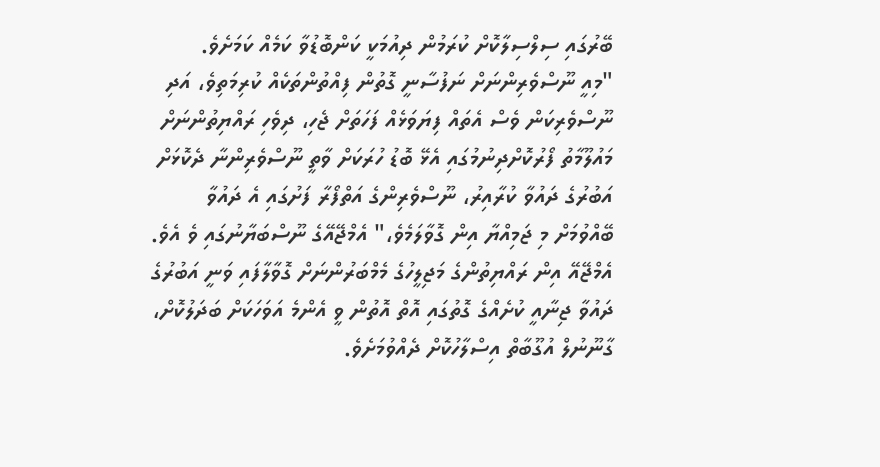ބޭރުގައި ސިލްސިލާކޮށް ކުރަމުން ދިއުމަކީ ކަންބޮޑުވާ ކަމެއް ކަމަށެވެ.
"މިއީ ނޫސްވެރިންނަށް ނަފުސާނީ ގޮތުން ފިއްތުންތަކެއް ކުރިމަތިވެ، އަދި ނޫސްވެރިކަން ވެސް އެތައް ފިޔަވަޅެއް ފަހަތަށް ޖެހި، ދިވެހި ރައްޔިތުންނަށް މައުލޫމާތު ފޯރުކޮށްދިނުމުގައި އެޅޭ ބޮޑު ހުރަކަށް ވާތީ ނޫސްވެރިންނާ ދެކޮޅަށް އަބުރުގެ ދައުވާ ކުރާއިރު، ނޫސްވެރިންގެ އަތްފޯރާ ފަށުގައި އެ ދައުވާ ބޭއްވުމަށް މި ޖަމިއްޔާ އިން ގޮވާލަމެވެ،" އެމްޖޭއޭގެ ނޫސްބަޔާނުގައި ވެ އެވެ.
އެމްޖޭއޭ އިން ރައްޔިތުންގެ މަޖިލީހުގެ މެމްބަރުންނަށް ގޮވާލާފައި ވަނީ އަބުރުގެ ދައުވާ ޖިނާއީ ކުށެއްގެ ގޮތުގައި އޮތް އޮތުން ވީ އެންމެ އަވަހަކަށް ބަދަލުކޮށް، ގާނޫނުލް އުގޫބާތް އިސްލާހުކޮށް ދެއްވުމަށެވެ.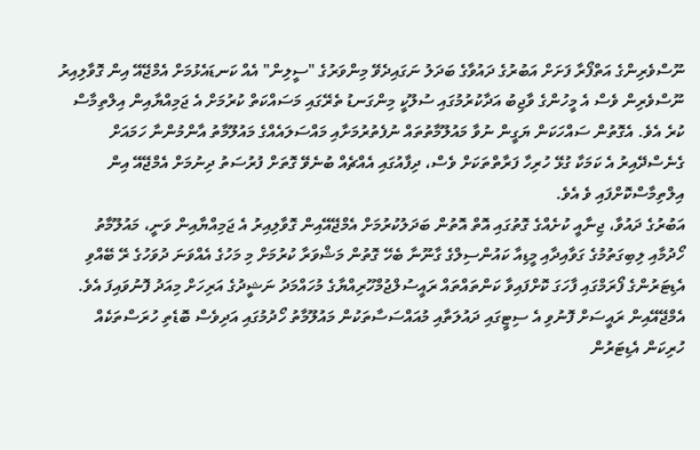ނޫސްވެރިންގެ އަތްފޯރާ ފަށަށް އަބުރުގެ ދައުވާގެ ބަދަލު ނަގައިދެވޭ މިންވަރުގެ "ސީލިން" އެއް ކަނޑައެޅުމަށް އެމްޖޭއޭ އިން ގޮވާލިއިރު ނޫސްވެރިން ވެސް އެ މީހުންގެ ވާޖިބު އަދާކުރުމުގައި ސުލޫކީ މިންގަނޑު ތެރޭގައި މަސައްކަތް ކުރުމަށް އެ ޖަމިއްޔާއިން އިލްތިމާސް ކުރެ އެވެ. އެގޮތުން ސައްހަކަން ޔަގީން ނުވާ މައުލޫމާތުތައް ނުފެތުރުމަށާއި މައްސަލައެއްގެ މައުލޫމާތު އާންމުންނާ ހަމައަށް ގެނެސްދޭއިރު އެ ކަމަކާ ގުޅޭ ހުރިހާ ފަރާތްތަކަށް ވެސް، ދިފާއުގައި އެއްޗެއް ބުނެވޭ ގޮތަށް ފުރުސަތު ދިނުމަށް އެމްޖޭއޭ އިން އިލްތިމާސްކޮށްފައި ވެ އެވެ.
އަބުރުގެ ދައުވާ، ޖިނާއީ ކުށެއްގެ ގޮތުގައި އޮތް އޮތުން ބަދަލުކުރުމަށް އެމްޖޭއޭއިން ގޮވާލިއިރު އެ ޖަމިއްޔާއިން ވަނީ، މައުލޫމާތު ހޯދުމާއި ލިބިގަތުމުގެ ގަވާއިދާއި މީޑިއާ ކައުންސިލްގެ ގާނޫނާ ބެހޭ ގޮތުން މަޝްވަރާ ކުރުމަށް މި މަހުގެ އެއްވަނަ ދުވަހުގެ ރޭ ބޭއްވި އެޑިޓަރުންގެ ފޯރަމްގައި ފާހަގަ ކޮށްފައިވާ ކަންތައްތައް ރައީސުލްޖުމްހޫރިއްޔާގެ މުހައްމަދު ނަޝީދުގެ އަރިހަށް މިއަދު ފޮނުވައިފަ އެވެ.
އެމްޖޭއޭއިން ރައީސަށް ފޮނުވި އެ ސިޓީގައި ދައުލަތާއި މުއައްސަސާތަކުން މައުލޫމާތު ހޯދުމުގައި އަދިވެސް ބޮޑެތި ހުރަސްތަކެއް ހުރިކަން އެޑިޓަރުން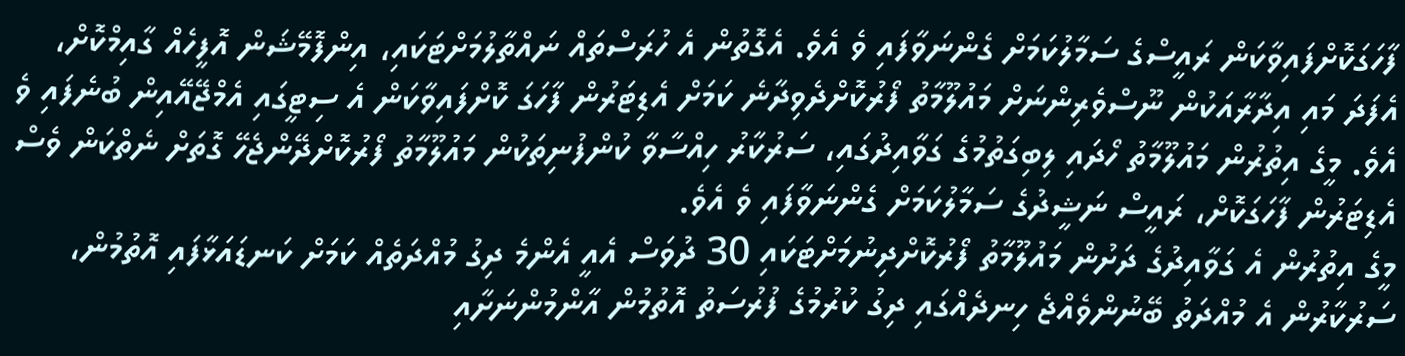ފާހަގަކޮށްފައިވާކަން ރައީސްގެ ސަމާލުކަމަށް ގެންނަވާފައި ވެ އެވެ. އެގޮތުން އެ ހުރަސްތައް ނައްތާލުމަށްޓަކައި، އިންފޮމޭޝަން އޮފީހެއް ގާއިމްކޮށް، އެފަދަ މައި އިދާރާއަކުން ނޫސްވެރިންނަށް މައުލޫމާތު ފޯރުކޮށްދެވިދާނެ ކަމަށް އެޑިޓަރުން ފާހަގަ ކޮށްފައިވާކަން އެ ސިޓީގައި އެމްޖޭއޭއިން ބުނެފައި ވެ އެވެ. މީގެ އިތުރުން މައުލޫމާތު ހޯދައި ލިބިގަތުމުގެ ގަވާއިދުގައި، ސަރުކާރު ހިއްސާވާ ކުންފުނިތަކުން މައުލޫމާތު ފޯރުކޮށްދޭންޖެހޭ ގޮތަށް ނެތްކަން ވެސް އެޑިޓަރުން ފާހަގަކޮށް، ރައީސް ނަޝީދުގެ ސަމާލުކަމަށް ގެންނަވާފައި ވެ އެވެ.
މީގެ އިތުރުން އެ ގަވާއިދުގެ ދަށުން މައުލޫމާތު ފޯރުކޮށްދިނުމަށްޓަކައި 30 ދުވަސް އެއީ އެންމެ ދިގު މުއްދަތެއް ކަމަށް ކަނޑައަޅާފައި އޮތުމުން، ސަރުކާރުން އެ މުއްދަތު ބޭނުންވެއްޖެ ހިނދެއްގައި ދިގު ކުރުމުގެ ފުރުސަތު އޮތުމުން އާންމުންނަށާއި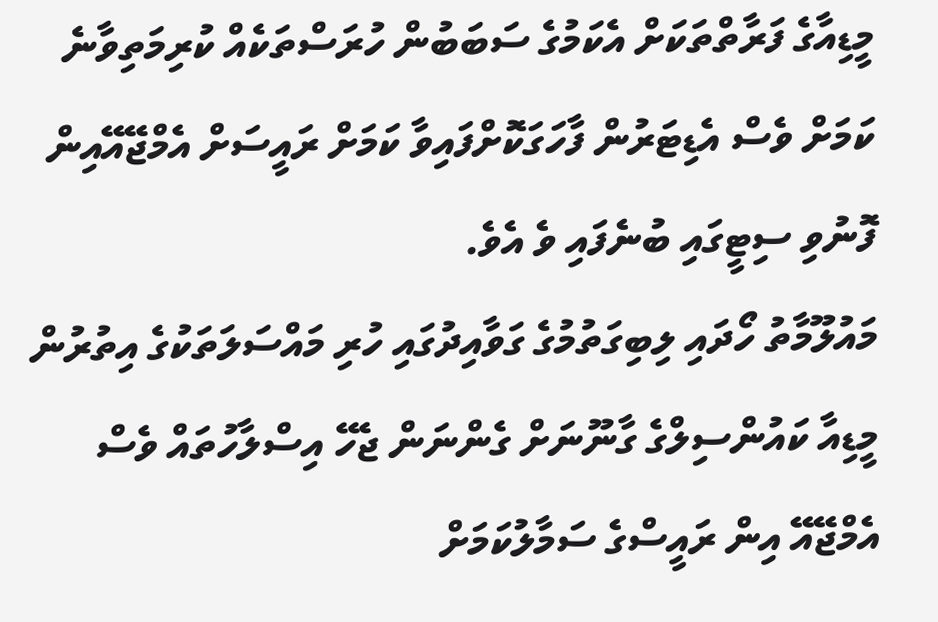މީޑިއާގެ ފަރާތްތަކަށް އެކަމުގެ ސަބަބުން ހުރަސްތަކެއް ކުރިމަތިވާނެ ކަމަށް ވެސް އެޑިޓަރުން ފާހަގަކޮށްފައިވާ ކަމަށް ރައީސަށް އެމްޖޭއޭއިން ފޮނުވި ސިޓީގައި ބުނެފައި ވެ އެވެ.
މައުލޫމާތު ހޯދައި ލިބިގަތުމުގެ ގަވާއިދުގައި ހުރި މައްސަލަތަކުގެ އިތުރުން މީޑިއާ ކައުންސިލްގެ ގާނޫނަށް ގެންނަން ޖެހޭ އިސްލާހުތައް ވެސް އެމްޖޭއޭ އިން ރައީސްގެ ސަމާލުކަމަށް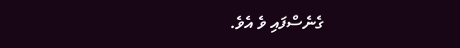ގެނެސްފައި ވެ އެވެ.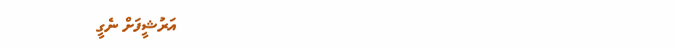އަރުޝީފަށް ނެގީ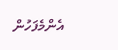އެންމެފަހުން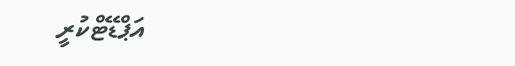އަޕްޑޭޓްކުރީ